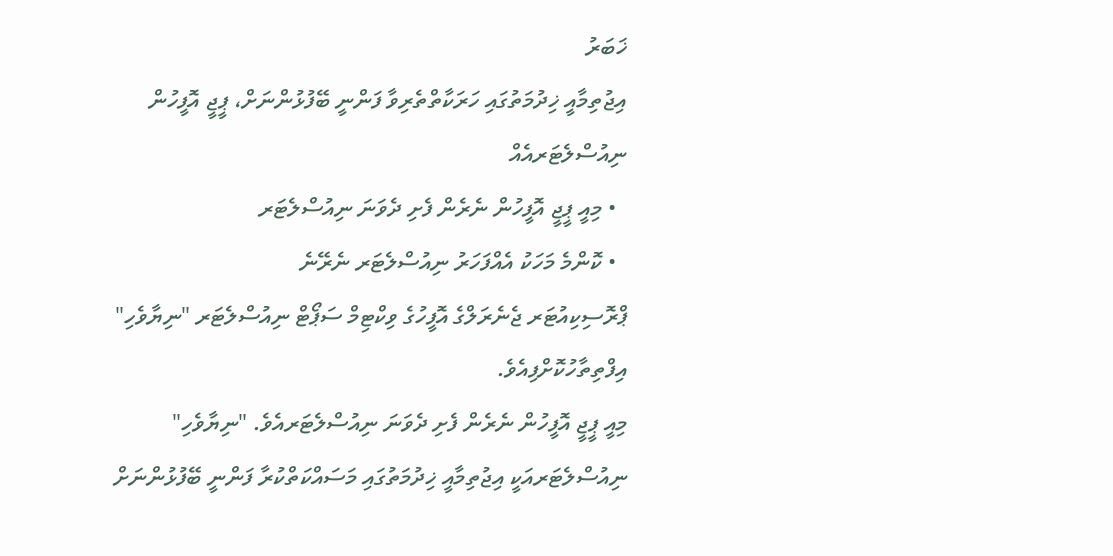ޚަބަރު
އިޖުތިމާއީ ޚިދުމަތުގައި ހަރަކާތްތެރިވާ ފަންނީ ބޭފުޅުންނަށް، ޕީޖީ އޮފީހުން ނިއުސްލެޓަރއެއް
  • މިއީ ޕީޖީ އޮފީހުން ނެރެން ފެށި ދެވަނަ ނިއުސްލެޓަރ
  • ކޮންމެ މަހަކު އެއްފަހަރު ނިއުސްލެޓަރ ނެރޭނެ
ޕްރޮސިކިއުޓަރ ޖެނެރަލްގެ އޮފީހުގެ ވިކްޓިމް ސަޕޯޓް ނިއުސްލެޓަރ "ނިޔާވެހި" އިފްތިތާހުކޮށްފިއެވެ.
މިއީ ޕީޖީ އޮފީހުން ނެރެން ފެށި ދެވަނަ ނިއުސްލެޓަރއެވެ. "ނިޔާވެހި" ނިއުސްލެޓަރއަކީ އިޖުތިމާއީ ޚިދުމަތުގައި މަސައްކަތްކުރާ ފަންނީ ބޭފުޅުންނަށް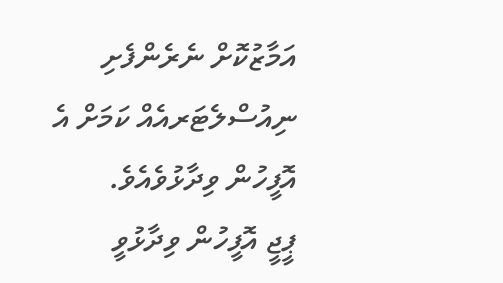އަމާޒުކޮށް ނެރެންފެށި ނިއުސްލެޓަރއެއް ކަމަށް އެ އޮފީހުން ވިދާޅުވެއެވެ.
ޕީޖީ އޮފީހުން ވިދާޅުވީ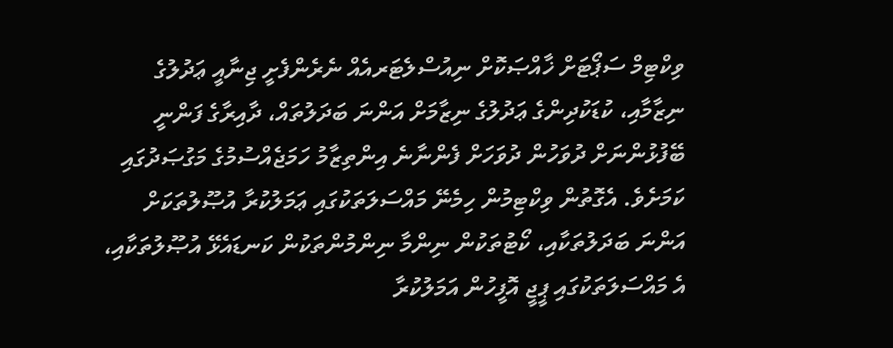ވިކްޓިމް ސަޕޯޓަށް ޚާއްޞަކޮށް ނިއުސްލެޓަރއެއް ނެރެންފެށީ ޖިނާއީ ޢަދުލުގެ ނިޒާމާއި، ކުޑަކުދިންގެ ޢަދުލުގެ ނިޒާމަށް އަންނަ ބަދަލުތައް، ދާއިރާގެ ފަންނީ ބޭފުޅުންނަށް ދުވަހުން ދުވަހަށް ފެންނާނެ އިންތިޒާމު ހަމަޖެއްސުމުގެ މަގުޞަދުގައި ކަމަށެވެ. އެގޮތުން ވިކްޓިމުން ހިމެނޭ މައްސަލަތަކުގައި ޢަމަލުކުރާ އުޞޫލުތަކަށް އަންނަ ބަދަލުތަކާއި، ކޯޓުތަކުން ނިންމާ ނިންމުންތަކުން ކަނޑައެޅޭ އުޞޫލުތަކާއި، އެ މައްސަލަތަކުގައި ޕީޖީ އޮފީހުން އަމަލުކުރާ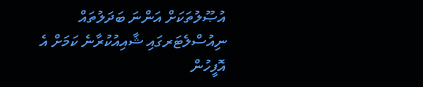އުޞޫލުތަކަށް އަންނަ ބަދަލުތައް ނިއުސްލެޓަރގައި ޝާއިއުކުރާނެ ކަމަށް އެ އޮފީހުން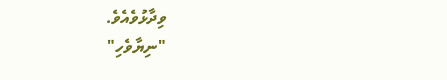ވިދާޅުވެއެވެ.
"ނިޔާވެހި"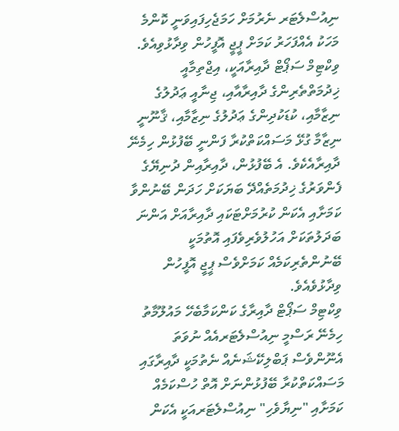ނިއުސްލެޓަރ ނެރުމަށް ހަމަޖެހިފައިވަނީ ކޮންމެ މަހަކު އެއްފަހަރު ކަމަށް ޕީޖީ އޮފީހުން ވިދާޅުވިއެވެ.
ވިކްޓިމް ސަޕޯޓް ދާއިރާއަކީ، އިޖްތިމާއީ ޚިދުމަތްތެރިންގެ ދާއިރާއާއި، ޖިނާއީ ޢަދުލުގެ ނިޒާމާއި، ކުޑަކުދިންގެ ޢަދުލުގެ ނިޒާމާއި، ޤާނޫނީ ނިޒާމާ ގުޅޭ މަސައްކަތްކުރާ ފަންނީ ބޭފުޅުން ހިމެނޭ ދާއިރާއެކެވެ. އެ ބޭފުޅުން، ދާއިރާއިން ދުނިޔޭގެ ފެންވަރުގެ ޚިދުމަތެއްދޭ ބަޔަކަށް ހަދަން ބޭނުންވާ ކަމަށާއި އެކަން ކުރުމަށްޓަކައި ދާއިރާއަށް އަންނަ ބަދަލުތަކަށް އަހުލުވެރިވެފައި އޮތުމަކީ ބޭނުންތެރިކަމެއް ކަމަށްވެސް ޕީޖީ އޮފީހުން ވިދާޅުވެއެވެ.
ވިކްޓިމް ސަޕޯޓް ދާއިރާގެ ކަންކަމާބެހޭ މައުލޫމާތު ހިމެނޭ ރަސްމީ ނިއުސްލެޓަރއެއް ނުވަތަ އެނޫންވެސް ޕަބްލިކޭޝަނެއް ނެތުމަކީ ދާއިރާގައި މަސައްކަތްކުރާ ބޭފުޅުންނަށް އޮތް ހުސްކަމެއް ކަމަށާއި "ނިޔާވެހި" ނިއުސްލެޓަރއަކީ އެކަން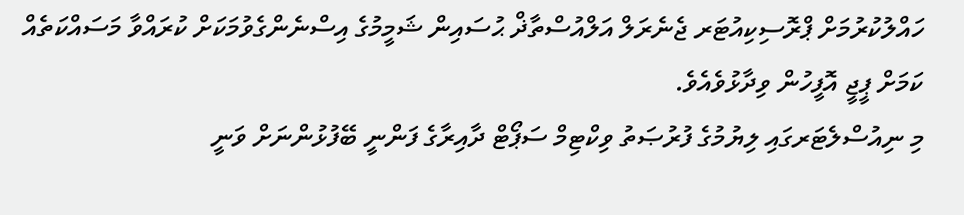ހައްލުކުރުމަށް ޕްރޮސިކިއުޓަރ ޖެނެރަލް އަލްއުސްތާޛް ޙުސައިން ޝަމީމުގެ އިސްނެންގެވުމަކަށް ކުރައްވާ މަސައްކަތެއް ކަމަށް ޕީޖީ އޮފީހުން ވިދާޅުވެއެވެ.
މި ނިއުސްލެޓަރގައި ލިޔުމުގެ ފުރުޞަތު ވިކްޓިމް ސަޕޯޓް ދާއިރާގެ ފަންނީ ބޭފުޅުންނަށް ވަނީ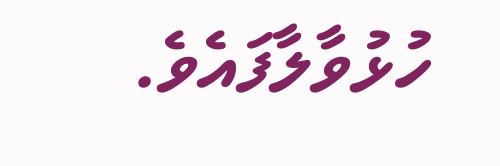ހުޅުވާލާފައެވެ.